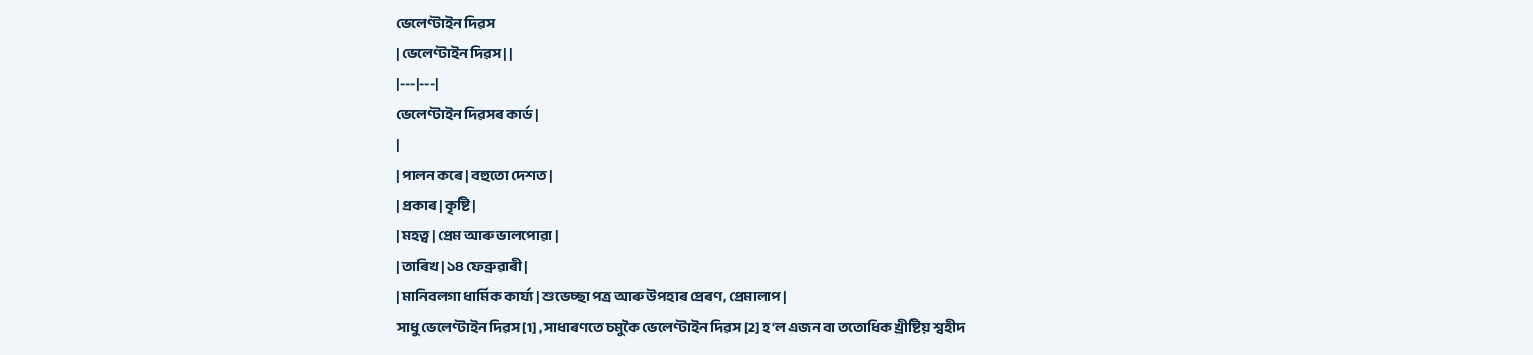ভেলেণ্টাইন দিৱস
| ভেলেণ্টাইন দিৱস | |
|---|---|
ভেলেণ্টাইন দিৱসৰ কাৰ্ড |
|
| পালন কৰে | বহুতো দেশত |
| প্রকাৰ | কৃষ্টি |
| মহত্ব | প্ৰেম আৰু ভালপোৱা |
| তাৰিখ | ১৪ ফেব্ৰুৱাৰী |
| মানিবলগা ধাৰ্মিক কাৰ্য্য | শুভেচ্ছা পত্ৰ আৰু উপহাৰ প্ৰেৰণ, প্ৰেমালাপ |
সাধু ভেলেণ্টাইন দিৱস[1] , সাধাৰণতে চমুকৈ ভেলেণ্টাইন দিৱস [2] হ'ল এজন বা ততোধিক খ্ৰীষ্টিয় শ্বহীদ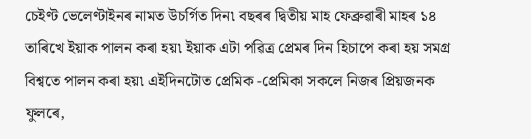চেইণ্ট ভেলেণ্টাইনৰ নামত উচৰ্গিত দিন৷ বছৰৰ দ্বিতীয় মাহ ফেব্ৰুৱাৰী মাহৰ ১৪ তাৰিখে ইয়াক পালন কৰা হয়৷ ইয়াক এটা পৱিত্ৰ প্ৰেমৰ দিন হিচাপে কৰা হয় সমগ্ৰ বিশ্বতে পালন কৰা হয়৷ এইদিনটোত প্ৰেমিক -প্ৰেমিকা সকলে নিজৰ প্ৰিয়জনক ফুলৰে,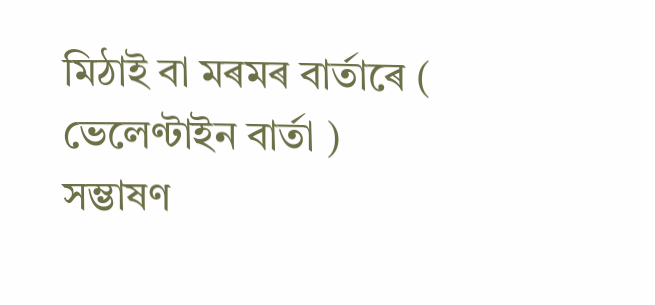মিঠাই বা মৰমৰ বাৰ্তাৰে ( ভেলেণ্টাইন বাৰ্তা ) সম্ভাষণ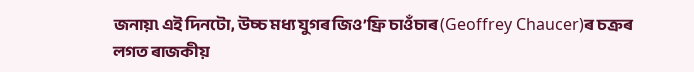জনায়৷ এই দিনটো, উচ্চ মধ্য যুগৰ জিও’ফ্ৰি চাওঁচাৰ (Geoffrey Chaucer)ৰ চক্ৰৰ লগত ৰাজকীয়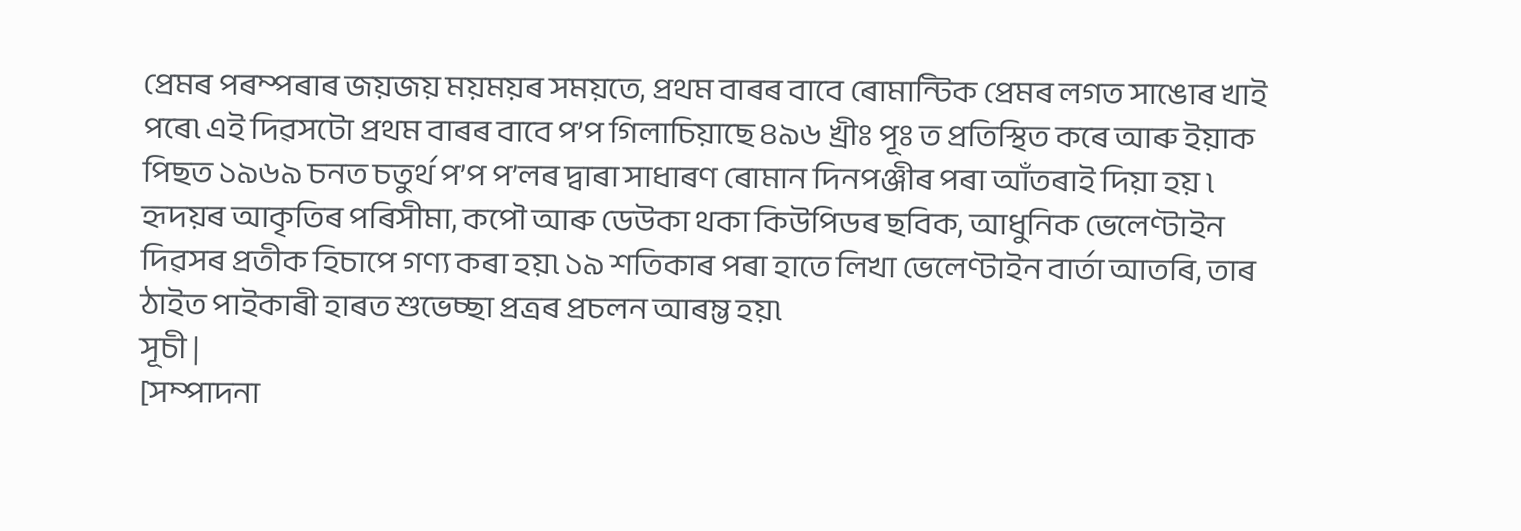প্ৰেমৰ পৰম্পৰাৰ জয়জয় ময়ময়ৰ সময়তে, প্ৰথম বাৰৰ বাবে ৰোমান্টিক প্ৰেমৰ লগত সাঙোৰ খাই পৰে৷ এই দিৱসটো প্ৰথম বাৰৰ বাবে প’প গিলাচিয়াছে ৪৯৬ খ্ৰীঃ পূঃ ত প্ৰতিস্থিত কৰে আৰু ইয়াক পিছত ১৯৬৯ চনত চতুৰ্থ প’প প’লৰ দ্বাৰা সাধাৰণ ৰোমান দিনপঞ্জীৰ পৰা আঁতৰাই দিয়া হয় ৷
হৃদয়ৰ আকৃতিৰ পৰিসীমা, কপৌ আৰু ডেউকা থকা কিউপিডৰ ছবিক, আধুনিক ভেলেণ্টাইন দিৱসৰ প্ৰতীক হিচাপে গণ্য কৰা হয়৷ ১৯ শতিকাৰ পৰা হাতে লিখা ভেলেণ্টাইন বাৰ্তা আতৰি, তাৰ ঠাইত পাইকাৰী হাৰত শুভেচ্ছা প্ৰত্ৰৰ প্ৰচলন আৰম্ভ হয়৷
সূচী |
[সম্পাদনা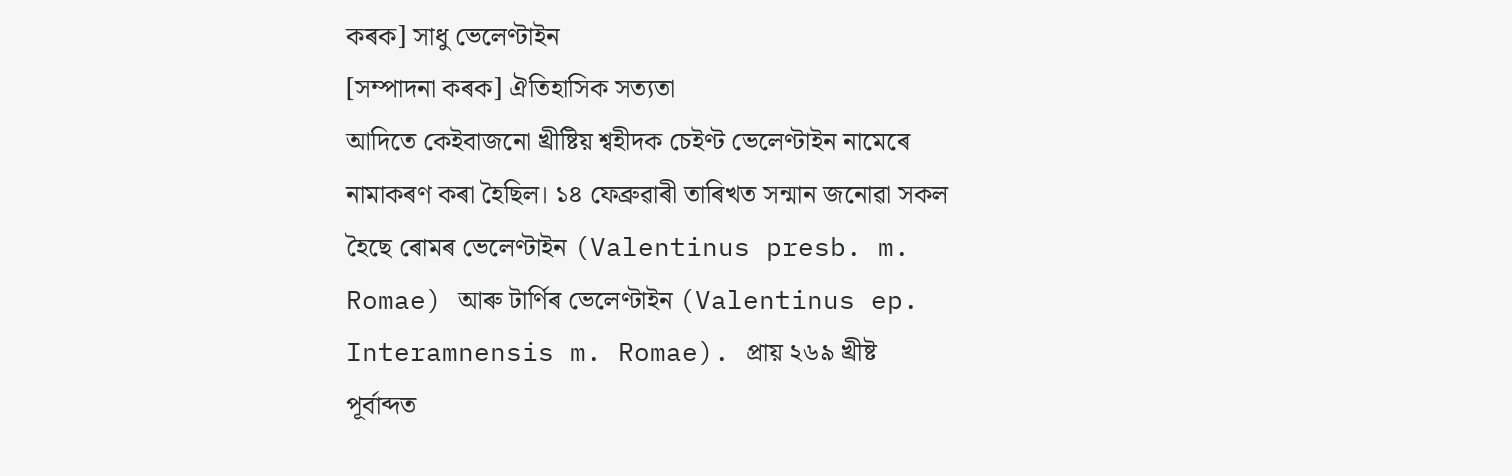কৰক] সাধু ভেলেণ্টাইন
[সম্পাদনা কৰক] ঐতিহাসিক সত্যতা
আদিতে কেইবাজনো খ্ৰীষ্টিয় শ্বহীদক চেইণ্ট ভেলেণ্টাইন নামেৰে নামাকৰণ কৰা হৈছিল। ১৪ ফেব্ৰুৱাৰী তাৰিখত সন্মান জনোৱা সকল হৈছে ৰোমৰ ভেলেণ্টাইন (Valentinus presb. m. Romae) আৰু টাৰ্ণিৰ ভেলেণ্টাইন (Valentinus ep. Interamnensis m. Romae). প্ৰায় ২৬৯ খ্ৰীষ্ট পূৰ্বাব্দত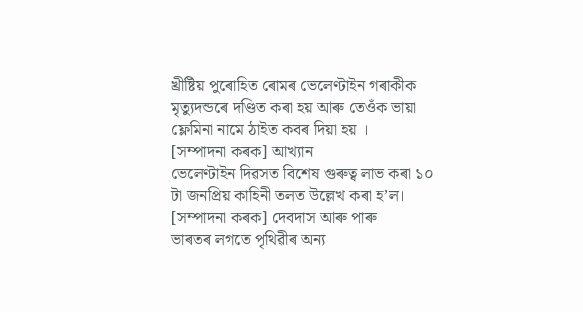খ্ৰীষ্টিয় পুৰোহিত ৰোমৰ ভেলেণ্টাইন গৰাকীক মৃত্যুদন্ডৰে দণ্ডিত কৰা হয় আৰু তেওঁক ভায়া ফ্লেমিনা নামে ঠাইত কবৰ দিয়া হয় ।
[সম্পাদনা কৰক] আখ্যান
ভেলেণ্টাইন দিৱসত বিশেষ গুৰুত্ব লাভ কৰা ১০ টা জনপ্ৰিয় কাহিনী তলত উল্লেখ কৰা হ’ল।
[সম্পাদনা কৰক] দেবদাস আৰু পাৰু
ভাৰতৰ লগতে পৃথিৱীৰ অন্য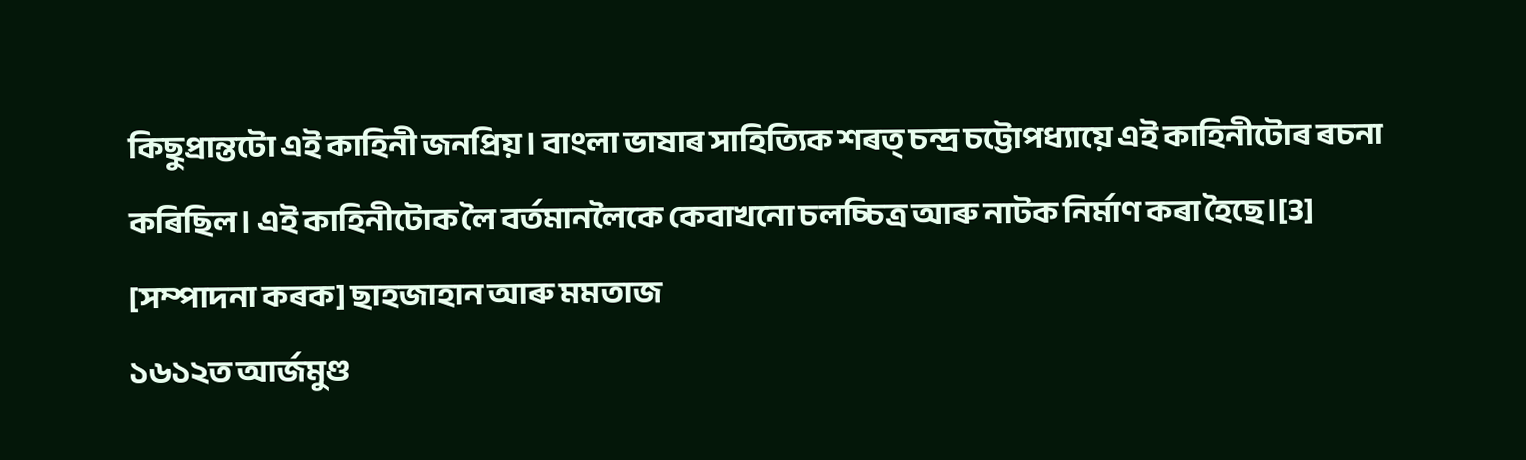কিছুপ্ৰান্তটো এই কাহিনী জনপ্ৰিয়। বাংলা ভাষাৰ সাহিত্যিক শৰত্ চন্দ্ৰ চট্টোপধ্যায়ে এই কাহিনীটোৰ ৰচনা কৰিছিল। এই কাহিনীটোক লৈ বৰ্তমানলৈকে কেবাখনো চলচ্চিত্ৰ আৰু নাটক নিৰ্মাণ কৰা হৈছে।[3]
[সম্পাদনা কৰক] ছাহজাহান আৰু মমতাজ
১৬১২ত আৰ্জমুণ্ড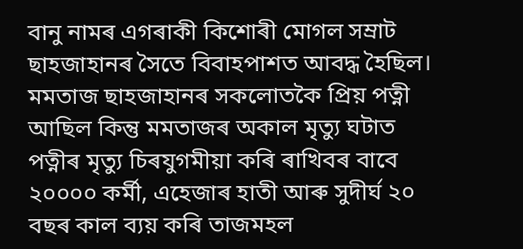বানু নামৰ এগৰাকী কিশোৰী মোগল সম্ৰাট ছাহজাহানৰ সৈতে বিবাহপাশত আবদ্ধ হৈছিল। মমতাজ ছাহজাহানৰ সকলোতকৈ প্ৰিয় পত্নী আছিল কিন্তু মমতাজৰ অকাল মৃত্যু ঘটাত পত্নীৰ মৃত্যু চিৰযুগমীয়া কৰি ৰাখিবৰ বাবে ২০০০০ কৰ্মী, এহেজাৰ হাতী আৰু সুদীৰ্ঘ ২০ বছৰ কাল ব্যয় কৰি তাজমহল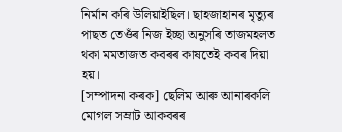নিৰ্মান কৰি উলিয়াইছিল। ছাহজাহানৰ মৃত্যুৰ পাছত তেওঁৰ নিজ ইচ্ছা অনুসৰি তাজমহলত থকা মমতাজত কবৰৰ কাষতেই কবৰ দিয়া হয়।
[সম্পাদনা কৰক] ছেলিম আৰু আনাৰকলি
মোগল সম্ৰাট আকবৰৰ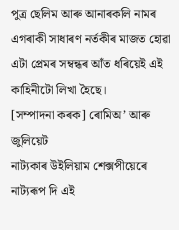পুত্ৰ ছেলিম আৰু আনাৰকলি নামৰ এগৰাকী সাধাৰণ নৰ্তকীৰ মাজত হোৱা এটা প্ৰেমৰ সম্বন্ধৰ আঁত ধৰিয়েই এই কাহিনীটো লিখা হৈছে।
[সম্পাদনা কৰক] ৰোমিঅ’ আৰু জুলিয়েট
নাট্যকাৰ উইলিয়াম শেক্সপীয়েৰে নাট্যৰূপ দি এই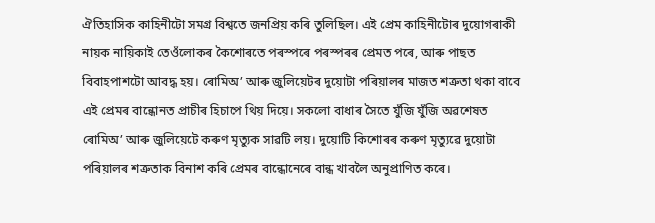ঐতিহাসিক কাহিনীটো সমগ্ৰ বিশ্বতে জনপ্ৰিয় কৰি তুলিছিল। এই প্ৰেম কাহিনীটোৰ দুয়োগৰাকী নায়ক নায়িকাই তেওঁলোকৰ কৈশোৰতে পৰস্পৰে পৰস্পৰৰ প্ৰেমত পৰে, আৰু পাছত বিবাহপাশটো আবদ্ধ হয়। ৰোমিঅ’ আৰু জুলিয়েটৰ দুয়োটা পৰিয়ালৰ মাজত শত্ৰুতা থকা বাবে এই প্ৰেমৰ বান্ধোনত প্ৰাচীৰ হিচাপে থিয় দিয়ে। সকলো বাধাৰ সৈতে যুঁজি যুঁজি অৱশেষত ৰোমিঅ’ আৰু জুলিয়েটে কৰুণ মৃত্যুক সাৱটি লয়। দুয়োটি কিশোৰৰ কৰুণ মৃত্যুৱে দুয়োটা পৰিয়ালৰ শত্ৰুতাক বিনাশ কৰি প্ৰেমৰ বান্ধোনেৰে বান্ধ খাবলৈ অনুপ্ৰাণিত কৰে।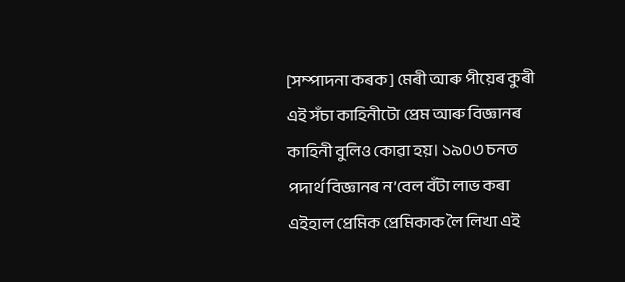[সম্পাদনা কৰক] মেৰী আৰু পীয়েৰ কুৰী
এই সঁচা কাহিনীটো প্ৰেম আৰু বিজ্ঞানৰ কাহিনী বুলিও কোৱা হয়। ১৯০৩ চনত পদাৰ্থ বিজ্ঞানৰ ন’বেল বঁটা লাভ কৰা এইহাল প্ৰেমিক প্ৰেমিকাক লৈ লিখা এই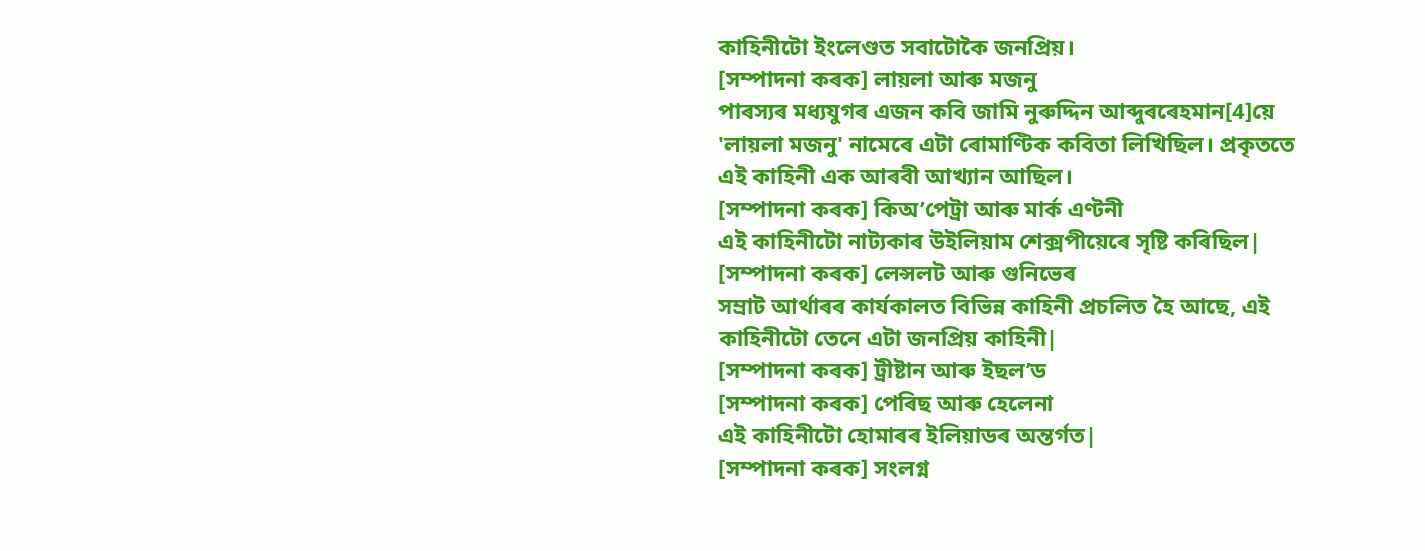কাহিনীটো ইংলেণ্ডত সবাটোকৈ জনপ্ৰিয়।
[সম্পাদনা কৰক] লায়লা আৰু মজনু
পাৰস্যৰ মধ্যযুগৰ এজন কবি জামি নুৰুদ্দিন আব্দুৰৰেহমান[4]য়ে 'লায়লা মজনু' নামেৰে এটা ৰোমাণ্টিক কবিতা লিখিছিল। প্ৰকৃততে এই কাহিনী এক আৰবী আখ্যান আছিল।
[সম্পাদনা কৰক] কিঅ’পেট্ৰা আৰু মাৰ্ক এণ্টনী
এই কাহিনীটো নাট্যকাৰ উইলিয়াম শেক্সপীয়েৰে সৃষ্টি কৰিছিল|
[সম্পাদনা কৰক] লেন্সলট আৰু গুনিভেৰ
সম্ৰাট আৰ্থাৰৰ কাৰ্যকালত বিভিন্ন কাহিনী প্ৰচলিত হৈ আছে, এই কাহিনীটো তেনে এটা জনপ্ৰিয় কাহিনী|
[সম্পাদনা কৰক] ট্ৰীষ্টান আৰু ইছল’ড
[সম্পাদনা কৰক] পেৰিছ আৰু হেলেনা
এই কাহিনীটো হোমাৰৰ ইলিয়াডৰ অন্তৰ্গত|
[সম্পাদনা কৰক] সংলগ্ন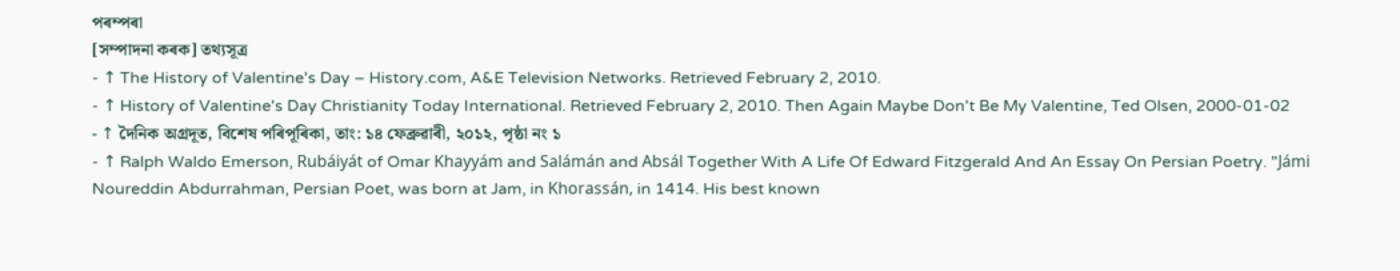পৰম্পৰা
[সম্পাদনা কৰক] তথ্যসূত্ৰ
- ↑ The History of Valentine's Day – History.com, A&E Television Networks. Retrieved February 2, 2010.
- ↑ History of Valentine's Day Christianity Today International. Retrieved February 2, 2010. Then Again Maybe Don't Be My Valentine, Ted Olsen, 2000-01-02
- ↑ দৈনিক অগ্ৰদূত, বিশেষ পৰিপূৰিকা, তাং: ১৪ ফেব্ৰুৱাৰী, ২০১২, পৃষ্ঠা নং ১
- ↑ Ralph Waldo Emerson, Rubáiyát of Omar Khayyám and Salámán and Absál Together With A Life Of Edward Fitzgerald And An Essay On Persian Poetry. "Jámi Noureddin Abdurrahman, Persian Poet, was born at Jam, in Khorassán, in 1414. His best known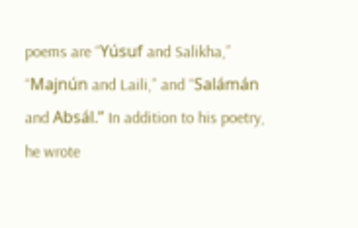poems are “Yúsuf and Salikha,” “Majnún and Laili,” and “Salámán and Absál.” In addition to his poetry, he wrote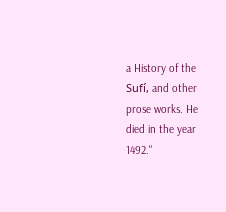a History of the Sufí, and other prose works. He died in the year 1492."